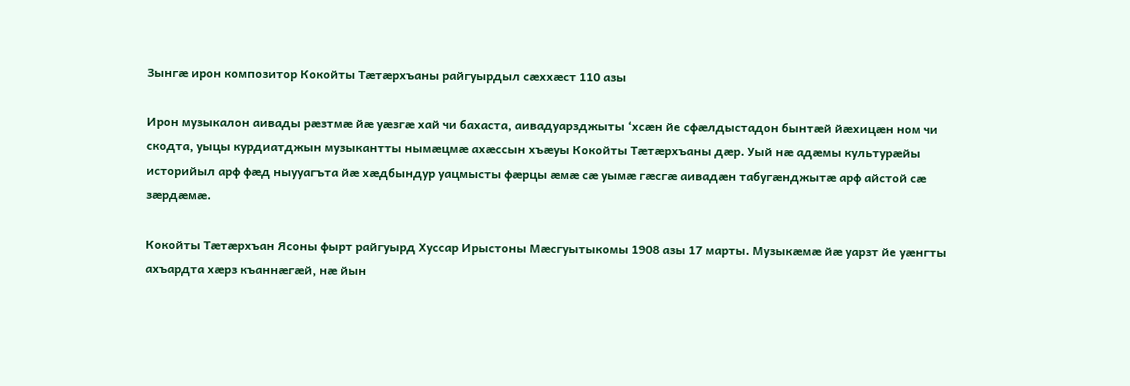Зынгæ ирон композитор Кокойты Тæтæрхъаны райгуырдыл сæххæст 110 азы

Ирон музыкалон аивады рӕзтмӕ йӕ уӕзгӕ хай чи бахаста, аивадуарзджыты ‘хсæн йе сфӕлдыстадон бынтӕй йæхицæн ном чи скодта, уыцы курдиатджын музыкантты нымӕцмӕ ахӕссын хъӕуы Кокойты Тӕтӕрхъаны дӕр. Уый нæ адæмы культурæйы историйыл арф фӕд ныууагъта йӕ хӕдбындур уацмысты фæрцы ӕмӕ сӕ уымӕ гӕсгӕ аивадӕн табугӕнджытӕ арф айстой сӕ зӕрдӕмӕ.

Кокойты Тӕтӕрхъан Ясоны фырт райгуырд Хуссар Ирыстоны Мӕсгуытыкомы 1908 азы 17 марты. Музыкӕмӕ йæ уарзт йе уӕнгты ахъардта хӕрз къаннӕгӕй, нӕ йын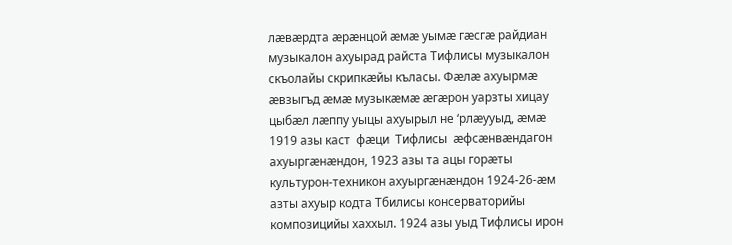лӕвӕрдта ӕрӕнцой ӕмӕ уымӕ гӕсгӕ райдиан музыкалон ахуырад райста Тифлисы музыкалон скъолайы скрипкӕйы къласы. Фӕлӕ ахуырмӕ ӕвзыгъд ӕмӕ музыкӕмӕ ӕгӕрон уарзты хицау цыбӕл лӕппу уыцы ахуырыл не ‘рлӕууыд, ӕмӕ 1919 азы каст  фӕци  Тифлисы  ӕфсӕнвӕндагон ахуыргӕнӕндон, 1923 азы та ацы горӕты культурон-техникон ахуыргӕнӕндон 1924-26-ӕм азты ахуыр кодта Тбилисы консерваторийы композицийы хаххыл. 1924 азы уыд Тифлисы ирон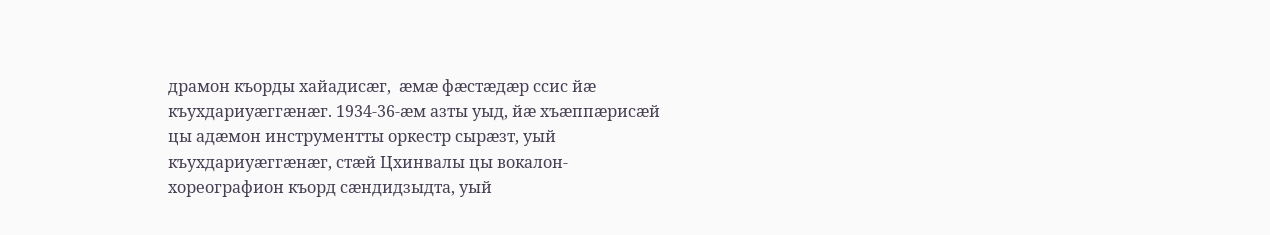драмон къорды хайадисӕг,  æмæ фæстæдæр ссис йӕ къухдариуӕггӕнӕг. 1934-36-ӕм азты уыд, йӕ хъӕппӕрисӕй цы адӕмон инструментты оркестр сырӕзт, уый къухдариуӕггӕнӕг, стæй Цхинвалы цы вокалон-хореографион къорд сӕндидзыдта, уый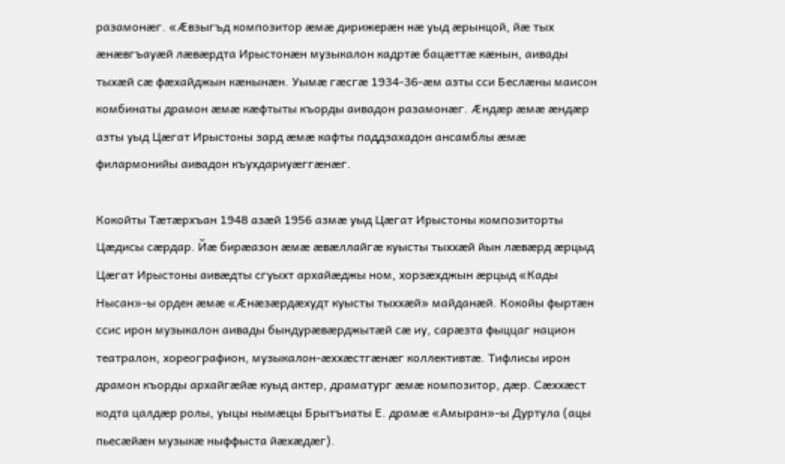разамонӕг. «Ӕвзыгъд композитор ӕмӕ дирижерӕн нӕ уыд ӕрынцой, йӕ тых ӕнӕвгъауӕй лӕвӕрдта Ирыстонӕн музыкалон кадртӕ бацӕттӕ кӕнын, аивады тыхӕй сӕ фӕхайджын кӕнынæн. Уымӕ гӕсгӕ 1934-36-ӕм азты сси Беслӕны маисон комбинаты драмон ӕмӕ кӕфтыты къорды аивадон разамонӕг. Ӕндӕр ӕмӕ ӕндӕр азты уыд Цӕгат Ирыстоны зард ӕмӕ кафты паддзахадон ансамблы ӕмӕ филармонийы аивадон къухдариуӕггӕнӕг.

Кокойты Тӕтӕрхъан 1948 азӕй 1956 азмӕ уыд Цӕгат Ирыстоны композиторты Цӕдисы сӕрдар. Йӕ бирӕазон ӕмӕ ӕвӕллайгӕ куысты тыххӕй йын лӕвӕрд ӕрцыд Цӕгат Ирыстоны аивӕдты сгуыхт архайӕджы ном, хорзӕхджын ӕрцыд «Кады Нысан»-ы орден ӕмӕ «Ӕнӕзӕрдӕхудт куысты тыххӕй» майданӕй. Кокойы фыртӕн ссис ирон музыкалон аивады бындурӕвӕрджытӕй сӕ иу, сарæзта фыццаг национ театралон, хореографион, музыкалон-ӕххӕстгӕнӕг коллективтӕ. Тифлисы ирон драмон къорды архайгæйæ куыд актер, драматург ӕмӕ композитор, дæр. Сӕххӕст кодта цалдӕр ролы, уыцы нымӕцы Брытъиаты Е. драмӕ «Амыран»-ы Дуртула (ацы пьесӕйӕн музыкӕ ныффыста йӕхӕдӕг).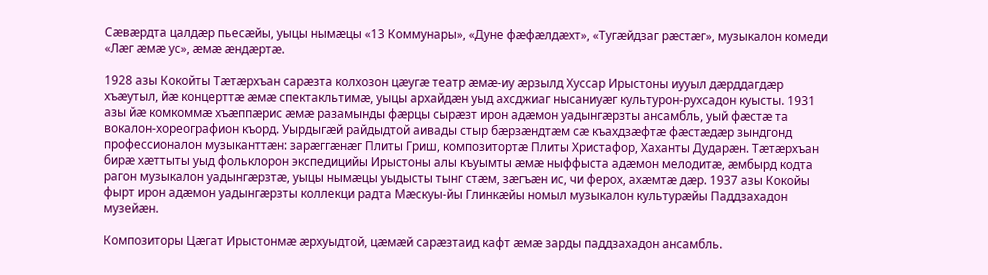Сӕвӕрдта цалдӕр пьесӕйы, уыцы нымӕцы «13 Коммунары», «Дуне фӕфӕлдӕхт», «Тугӕйдзаг рӕстӕг», музыкалон комеди «Лӕг ӕмӕ ус», ӕмӕ ӕндӕртӕ.

1928 азы Кокойты Тӕтӕрхъан сарӕзта колхозон цӕугӕ театр ӕмӕ-иу ӕрзылд Хуссар Ирыстоны иууыл дӕрддагдӕр хъӕутыл, йӕ концерттӕ ӕмӕ спектакльтимӕ, уыцы архайдæн уыд ахсджиаг нысаниуӕг культурон-рухсадон куысты. 1931 азы йӕ комкоммӕ хъӕппӕрис ӕмӕ разамынды фӕрцы сырӕзт ирон адӕмон уадынгӕрзты ансамбль, уый фӕстӕ та вокалон-хореографион къорд. Уырдыгӕй райдыдтой аивады стыр бӕрзӕндтӕм сӕ къахдзӕфтӕ фӕстӕдӕр зындгонд профессионалон музыканттӕн: зарӕггӕнӕг Плиты Гриш, композитортӕ Плиты Христафор, Хаханты Дударӕн. Тæтæрхъан бирӕ хӕттыты уыд фольклорон экспедицийы Ирыстоны алы къуымты ӕмӕ ныффыста адӕмон мелодитӕ, ӕмбырд кодта рагон музыкалон уадынгӕрзтӕ, уыцы нымӕцы уыдысты тынг стӕм, зӕгъӕн ис, чи ферох, ахӕмтӕ дӕр. 1937 азы Кокойы фырт ирон адӕмон уадынгӕрзты коллекци радта Мӕскуы-йы Глинкӕйы номыл музыкалон культурӕйы Паддзахадон музейӕн.

Композиторы Цӕгат Ирыстонмӕ ӕрхуыдтой, цӕмӕй сарӕзтаид кафт ӕмӕ зарды паддзахадон ансамбль.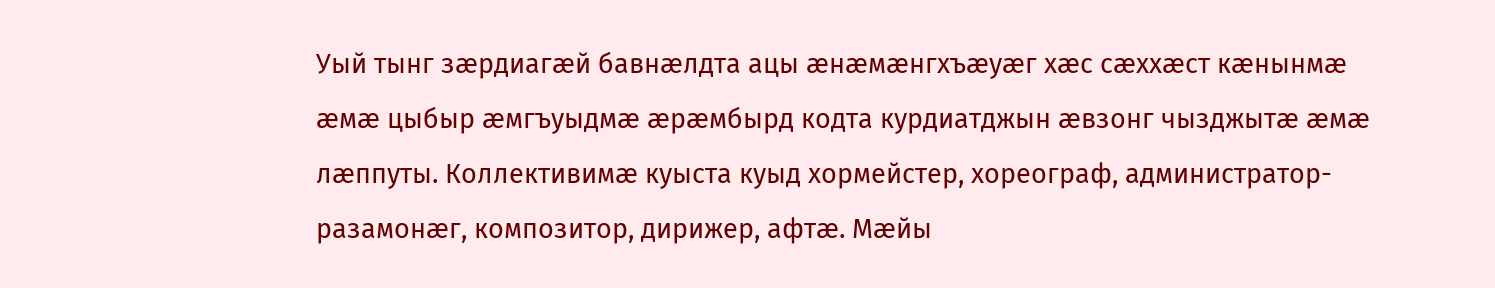Уый тынг зӕрдиагӕй бавнӕлдта ацы ӕнӕмӕнгхъӕуӕг хӕс сӕххӕст кӕнынмӕ ӕмӕ цыбыр ӕмгъуыдмӕ ӕрӕмбырд кодта курдиатджын ӕвзонг чызджытӕ ӕмӕ лӕппуты. Коллективимӕ куыста куыд хормейстер, хореограф, администратор-разамонӕг, композитор, дирижер, афтӕ. Мӕйы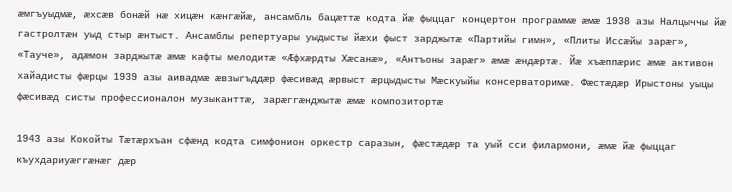ӕмгъуыдмӕ, ӕхсӕв бонӕй нӕ хицӕн кӕнгӕйӕ, ансамбль бацӕттӕ кодта йӕ фыццаг концертон программӕ ӕмӕ 1938 азы Налцыччы йӕ гастролтӕн уыд стыр ӕнтыст. Ансамблы репертуары уыдысты йæхи фыст зарджытӕ «Партийы гимн», «Плиты Иссӕйы зарӕг», «Тауче», адӕмон зарджытӕ ӕмӕ кафты мелодитӕ «Ӕфхӕрдты Хӕсанӕ», «Антъоны зарӕг» ӕмӕ ӕндӕртӕ. Йӕ хъӕппӕрис ӕмӕ активон хайадисты фӕрцы 1939 азы аивадмӕ ӕвзыгъддӕр фӕсивӕд ӕрвыст ӕрцыдысты Мӕскуыйы консерваторимӕ. Фӕстӕдӕр Ирыстоны уыцы фӕсивӕд систы профессионалон музыканттӕ, зарӕггӕнджытӕ ӕмӕ композитортӕ

1943 азы Кокойты Тӕтӕрхъан сфӕнд кодта симфонион оркестр саразын, фӕстӕдӕр та уый сси филармони, ӕмӕ йӕ фыццаг къухдариуӕггӕнӕг дæр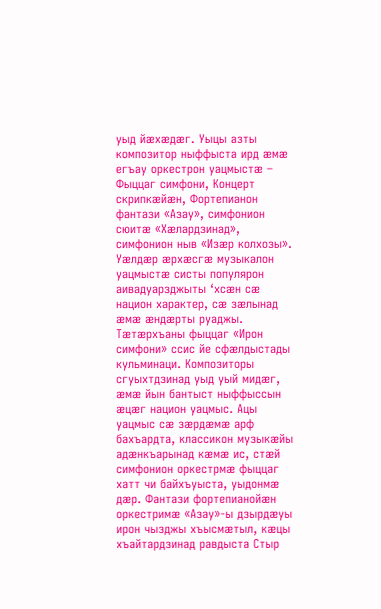уыд йӕхӕдӕг. Уыцы азты композитор ныффыста ирд ӕмӕ егъау оркестрон уацмыстӕ – Фыццаг симфони, Концерт скрипкӕйӕн, Фортепианон фантази «Азау», симфонион сюитӕ «Хӕлардзинад», симфонион ныв «Изӕр колхозы». Уӕлдӕр ӕрхӕсгӕ музыкалон уацмыстӕ систы популярон аивадуарзджыты ‘хсӕн сӕ национ характер, сӕ зӕлынад ӕмӕ ӕндӕрты руаджы. Тӕтӕрхъаны фыццаг «Ирон симфони» ссис йе сфӕлдыстады кульминаци. Композиторы сгуыхтдзинад уыд уый мидӕг, ӕмӕ йын бантыст ныффыссын ӕцӕг национ уацмыс. Ацы уацмыс сӕ зӕрдӕмӕ арф бахъардта, классикон музыкӕйы адӕнкъарынад кæмæ ис, стӕй симфонион оркестрмӕ фыццаг хатт чи байхъуыста, уыдонмӕ дӕр. Фантази фортепианойӕн оркестримӕ «Азау»-ы дзырдӕуы ирон чызджы хъысмӕтыл, кӕцы хъайтардзинад равдыста Стыр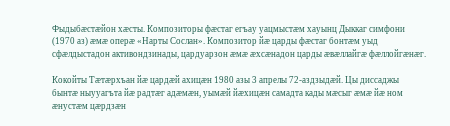Фыдыбӕстӕйон хӕсты. Композиторы фӕстаг егъау уацмыстӕм хауынц Дыккаг симфони (1970 аз) ӕмӕ оперӕ «Нарты Сослан». Композитор йӕ царды фæстаг бонтӕм уыд сфӕлдыстадон активондзинады, цардуарзон ӕмӕ ӕхсӕнадон царды ӕвӕллайгӕ фӕллойгӕнӕг.

Кокойты Тæтæрхъан йӕ цардӕй ахицӕн 1980 азы 3 апрелы 72-аздзыдӕй. Цы диссаджы бынтӕ ныууагъта йӕ радтӕг адӕмӕн, уымӕй йӕхицӕн самадта кады мӕсыг ӕмӕ йӕ ном ӕнустæм цӕрдзӕн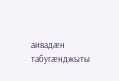аивадӕн табугӕнджыты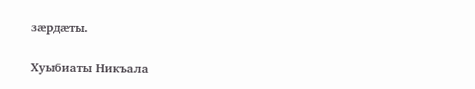зӕрдӕты.

Хуыбиаты Никъала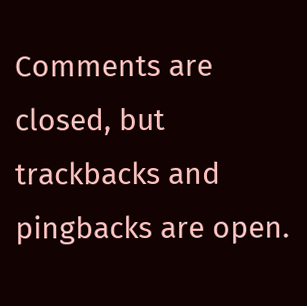Comments are closed, but trackbacks and pingbacks are open.